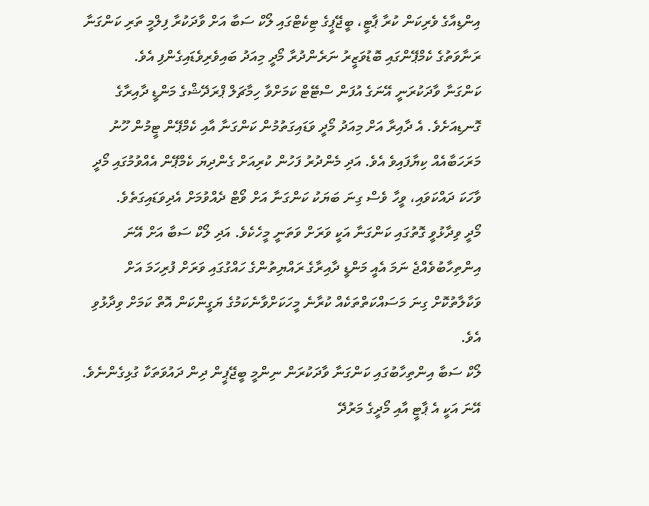އިންޑިއާގެ ވެރިކަން ކުރާ ޕާޓީ، ބީޖޭޕީގެ ޓިކެޓްގައި ލޯކް ސަބާ އަށް ވާދަކުރާ ފިލްމީ ތަރި ކަންގަނާ ރަނާވަތުގެ ކެމްޕޭންގައި ބޮޑުވަޒީރު ނަރެންދުރާ މޯދީ މިއަދު ބައިވެރިވެޑައިގެންފި އެވެ.
ކަންގަނާ ވާދަކުރަނީ އޭނަގެ އުފަން ސްޓޭޓް ކަމަށްވާ ހިމާޗަލް ޕްރަދޭޝްގެ މަންޑީ ދާއިރާގެ ގޮނޑިއަށެވެ. އެ ދާއިރާ އަށް މިއަދު މޯދީ ވަޑައިގަތުމުން ކަންގަނާ އާއި ކެމްޕޭން ޓީމުން ހޫނު މަރަހަބާއެއް ކިޔާފައިވެ އެވެ. އަދި މެންދުރު ފަހުން ކުރިއަށް ގެންދިޔަ ކެމްޕޭން އެއްވުމުގައި މޯދީ ވާހަކަ ދައްކަވައި، ވީހާ ވެސް ގިނަ ބަޔަކު ކަންގަނާ އަށް ވޯޓް ދެއްވުމަށް އެދިވަޑައިގަތެވެ.
މޯދީ ވިދާޅުވީ ގޮތުގައި ކަންގަނާ އަކީ ވަރަށް ވަތަނީ މީހެކެވެ. އަދި ލޯކް ސަބާ އަށް އޭނަ އިންތިހާބުވެއްޖެ ނަމަ އެއީ މަންޑީ ދާއިރާގެ ރައްޔިތުންގެ ހައްގުގައި ވަރަށް ފުރިހަމަ އަށް ވަކާލާތުކޮށް ގިނަ މަސައްކަތްތަކެއް ކުރާނެ މީހަކަށްވާނެކަމުގެ ޔަގީންކަން އޮތް ކަމަށް ވިދާޅުވި އެވެ.
ލޯކް ސަބާ އިންތިހާބުގައި ކަންގަނާ ވާދަކުރަން ނިންމީ ބީޖޭޕީން ދިން ދައުވަތަކާ ގުޅިގެންނެވެ. އޭނަ އަކީ އެ ޕާޓީ އާއި މޯދީގެ މަރުދޭ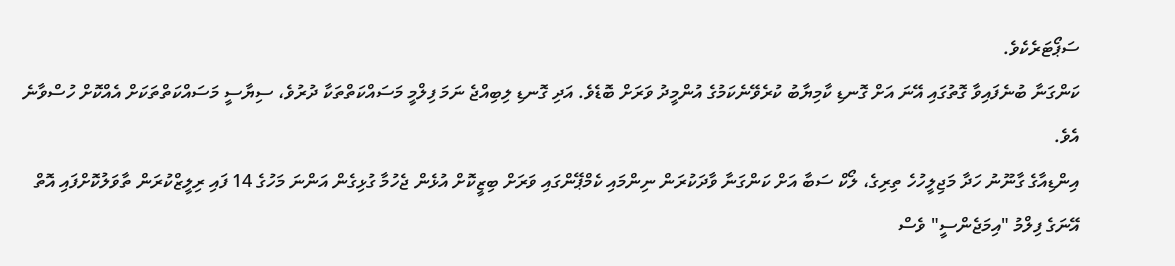ސަޕޯޓަރެކެވެ.
ކަންގަނާ ބުނެފައިވާ ގޮތުގައި އޭނަ އަށް ގޮނޑި ކާމިޔާބު ކުރެވޭނެކަމުގެ އުންމީދު ވަރަށް ބޮޑެވެ. އަދި ގޮނޑި ލިބިއްޖެ ނަމަ ފިލްމީ މަސައްކަތްތަކާ ދުރުވެ، ސިޔާސީ މަސައްކަތްތަކަށް އެއްކޮށް ހުސްވާނެ އެވެ.
އިންޑިއާގެ ގާނޫނު ހަދާ މަޖިލީހުހެ ތިރިގެ، ލޯކް ސަބާ އަށް ކަންގަނާ ވާދަކުރަން ނިންމައި ކެމްޕޭންގައި ވަރަށް ބިޒީކޮށް އުޅެން ޖެހުމާ ގުޅިގެން އަންނަ މަހުގެ 14 ފައި ރިލީޒްކުރަން ތާވަލުކޮށްފައި އޮތް އޭނަގެ ފިލްމު "އިމަޖެންސީ" ވެސް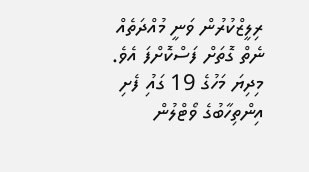ރިލީޒްކުރުން ވަނީ މުއްދަތެއް ނެތް ގޮތަށް ފަސްކޮށްފަ އެވެ.
މިދިޔަ މަހުގެ 19 ގައިު ފެށި އިންތިހާބުގެ ވޯޓްލުން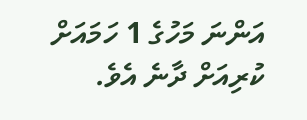އަންނަ މަހުގެ 1 ހަމައަށް ކުރިއަށް ދާނެ އެވެ.